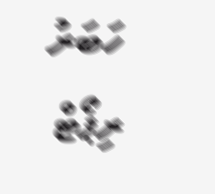ހަބަރު
ރިޕޯޓް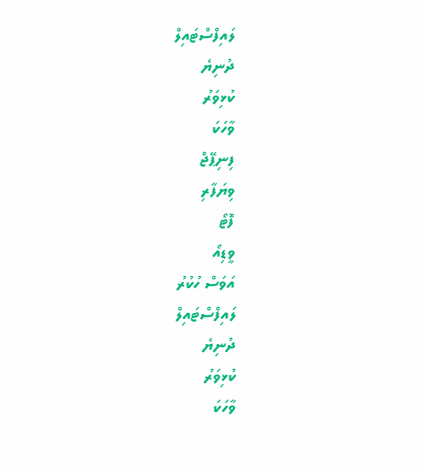ލައިފްސްޓައިލް
ދުނިޔެ
ކުޅިވަރު
ވާހަކަ
ފިނިޕޭޖް
ވިޔަފާރި
ފޮޓޯ
ވީޑިއޯ
އަވަސް ހުކުރު
ލައިފްސްޓައިލް
ދުނިޔެ
ކުޅިވަރު
ވާހަކަ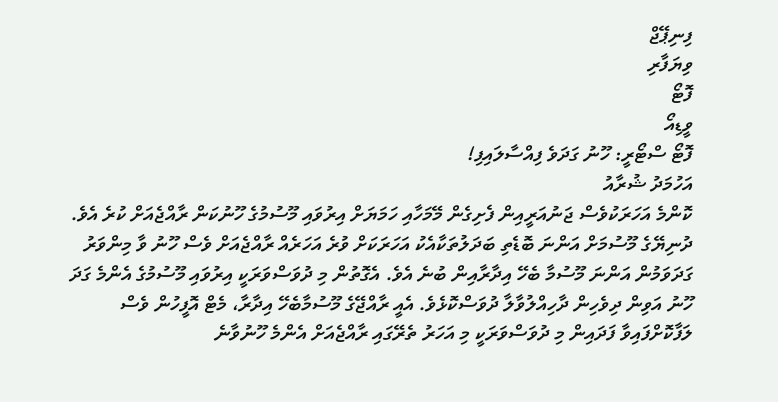ފިނިޕޭޖް
ވިޔަފާރި
ފޮޓޯ
ވީޑިއޯ
ފޮޓޯ ސްޓޯރީ: ހޫނު ގަދަވެ ފިއްސާލައިފި!
އަހުމަދު ޝުރާއު
ކޮންމެ އަހަރަކުވެސް ޖަނުއަރީއިން ފެށިގެން މޭމަހާއި ހަމަޔަށް އިރުވައި މޫސުމުގެ ހޫނުކަން ރާއްޖެއަށް ކުރެ އެވެ. ދުނިޔޭގެ މޫސުމަށް އަންނަ ބޮޑެތި ބަދަލުތަކާއެކު އަހަރަކަށް ވުރެ އަހަރެއް ރާއްޖެއަށް ވެސް ހޫނު ވާ މިންވަރު ގަދަވަމުން އަންނަ މޫސުމާ ބެހޭ އިދާރާއިން ބުނެ އެވެ. އެގޮތުން މި ދުވަސްވަރަކީ އިރުވައި މޫސުމުގެ އެންމެ ގަދަ ހޫނު އަވިން ދިވެހިން ދާހިއްލުވާލާ ދުވަސްކޮޅެވެ. އެއީ ރާއްޖޭގެ މޫސުމާބެހޭ އިދާރާ، މެޓް އޮފީހުން ވެސް ލަފާކޮށްފައިވާ ފަދައިން މި ދުވަސްވަރަކީ މި އަހަރު ތެރޭގައި ރާއްޖެއަށް އެންމެ ހޫނުވާނެ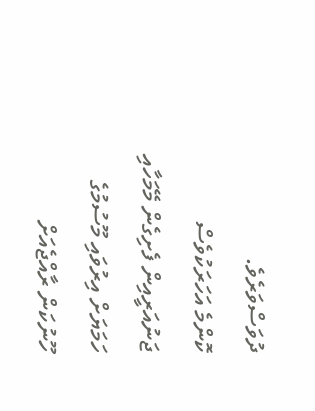ދުވަސްވަރެވެ.
ކޮންމެ އަހަރަކުވެސް ޖަނުއަރީއިން ފެށިގެން މޭމަހާއި ހަމަޔަށް އިރުވައި މޫސުމުގެ ހޫނުކަން ރާއްޖެއަށް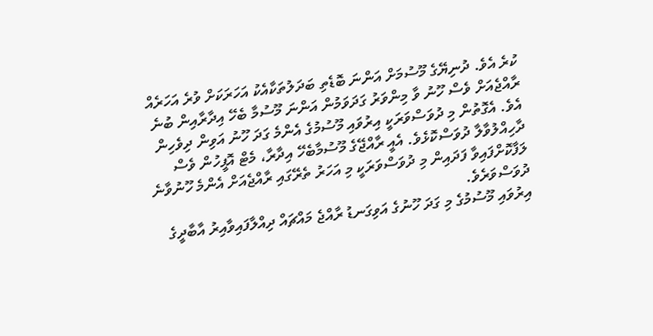ކުރެ އެވެ. ދުނިޔޭގެ މޫސުމަށް އަންނަ ބޮޑެތި ބަދަލުތަކާއެކު އަހަރަކަށް ވުރެ އަހަރެއް ރާއްޖެއަށް ވެސް ހޫނު ވާ މިންވަރު ގަދަވަމުން އަންނަ މޫސުމާ ބެހޭ އިދާރާއިން ބުނެ އެވެ. އެގޮތުން މި ދުވަސްވަރަކީ އިރުވައި މޫސުމުގެ އެންމެ ގަދަ ހޫނު އަވިން ދިވެހިން ދާހިއްލުވާލާ ދުވަސްކޮޅެވެ. އެއީ ރާއްޖޭގެ މޫސުމާބެހޭ އިދާރާ، މެޓް އޮފީހުން ވެސް ލަފާކޮށްފައިވާ ފަދައިން މި ދުވަސްވަރަކީ މި އަހަރު ތެރޭގައި ރާއްޖެއަށް އެންމެ ހޫނުވާނެ ދުވަސްވަރެވެ.
އިރުވައި މޫސުމުގެ މި ގަދަ ހޫނުގެ އަވިގަނޑު ރާއްޖެ މައްޗައް ދިއްލާފައިވާއިރު އާބާދީގެ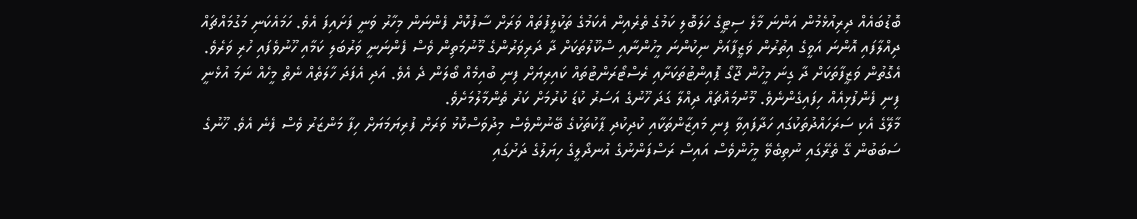ބޮޑުބައެއް ދިރިއުޅެމުން އަންނަ މާލެ ސިޓީގެ ހަލަބޮލި ކަމުގެ ތެރެއިން އެކަމުގެ ތަކުލީފުތައް ވަރަށް ސާފުކޮށް ފެންނަން މިހާރު ވަނީ ފަށައިފަ އެވެ. ހަމައެކަނި މަގުމައްޗައް ދިއްލާފައި އޮންނަ އަވީގެ އިތުރުން ވަޒީފާއަށް ނިކުންނަ މީހުންނާއި ސްކޫލުތަކަށް ދާ ދަރިވަރުންގެ މޫނުމަތިން ވެސް ފެންނަނީ ވަރުބަލި ކަމާއި ހޫނުވެފައި ހުރި ވަރެވެ. އެގޮތުން ވަޒީފާތަކަށް ދާ ގިނަ މީހުން ޖޫގޯ ޕޮއިންޓުތަކަށާއި ރެސްޓޯރަންޓުތައް ކައިރިޔަށް ފިނި ބުއިމެއް ބޯލަން ދެ އެވެ. އަދި އެފަދަ ހާލަތެއް ނެތް މީހެއް ނަމަ އުޅެނީ ފިނި ފެންފުޅިއެއް ހިފައިގެންނެވެ. މޫނުމައްޗައް ދިއްލާ ގަދަ ހޫނުގެ އަސަރު ކުޑަ ކުރުމަށް ކަރު ތެންމާލުމަށެވެ.
މާލޭގެ އެކި ސަރަހައްދުތަކުގައި ހަދާފައިވާ ފިނި މައިޒާންތަކާއި ކުދިކުދި ޕާކުތަކުގެ ބޭނުންވެސް މިދުވަސްކޮޅު ވަރަށް ފުރިޔަމަޔަށް ހިފާ މަންޒަރު ވެސް ފެނެ އެވެ. ހޫނުގެ ސަބަބުން ގޭ ތެރޭގައި ނުތިބެވޭ މީހުންވެސް އައިސް ރަސްފަންނުގެ އުނދޯލީގެ ހިޔަލުގެ ދަށުގައި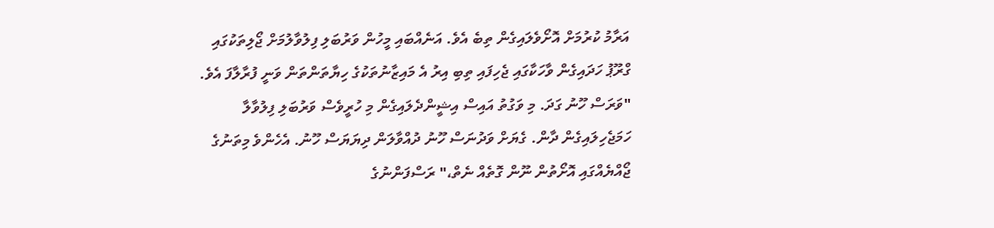އަރާމު ކުރުމަށް އޮށޯވެލައިގެން ތިބެ އެވެ. އަނެއްބައި މީހުން ވަރުބަލި ފިލުވާލުމަށް ޖޯލިތަކުގައި ގްރޫޕު ހަދައިގެން ވާހަކާގައި ޖެހިފައި ތިބި އިރު އެ މައިޒާނުތަކުގެ ހިޔާތަންތަން ވަނީ ފުރާލާފަ އެވެ.
"ވަރަސް ހޫނު ގަދަ. މި ވަގުތު އައިސް އިޝީންދެލައިގެން މި ހުރީވެސް ވަރުބަލި ފިލުވާލާ ހަމަޖެހިލައިގެން ދާން. ގެޔަށް ވަދުނަސް ހޫނު ދުއްވާލަން ދިޔަޔަސް ހޫނު. އެހެންވެ މިތަނުގެ ޖޯއްޔެއްގައި އޮށޯތުން ނޫން ގޮތެއް ނެތް،" ރަސްފަންނުގެ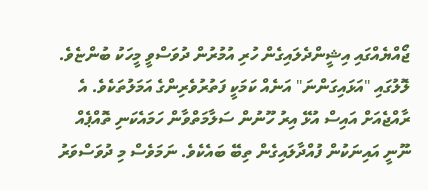ޖޯއްޔެއްގައި އިޝީންދެލައިގެން ހުރި އުމުރުން ދުވަސްވީ މީހަކު ބުންޏެވެ.
ލޮލުގައި "އަޅައިގަންނަ" އަނެއް ކަމަކީ ފަތުރުވެރިންގެ އަމަލުތަކެވެ. އެ ރާއްޖެއަށް އައިސް އުޅޭ އިރު ހޫނުން ސަލާމަތްވާން ހަމައެކަނި ތޮއްޕެއް ނޫނީ އައިނަކުން ފުއްދާލައިގެން ތިބޭ ބައެކެވެ. ނަމަވެސް މި ދުވަސްވަރު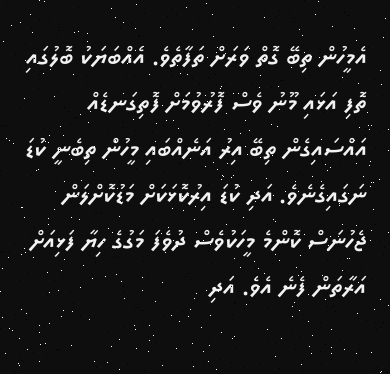އެމީހުން ތިބޭ ގޮތް ވަރަށް ތަފާތެވެ. އެއްބަޔަކު ބޮލުގައި ތޮފި އަޅައި މޫނު ވެސް ފޮރުވުމަށް ފޮތިގަނޑެއް އައްސައިގެން ތިބޭ އިރު އަނެއްބައި މީހުން ތިބެނީ ކުޑަ ނަގައިގެނެވެ. އަދި ކުޑަ އިރުކޮޅަކަށް މަޑުކޮށްލަން ޖެހުނަސް ކޮންމެ މީހަކުވެސް ދުވެފަ މަގުގެ ހިޔާ ފަޅިއަށް އަރާތަން ފެނެ އެވެ. އަދި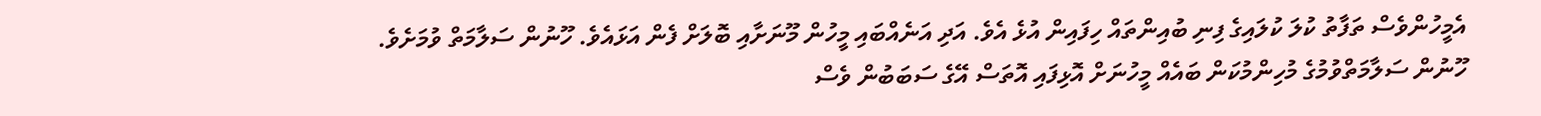އެމީހުންވެސް ތަފާތު ކުލަ ކުލައިގެ ފިނި ބުއިންތައް ހިފައިން އުޅެ އެވެ. އަދި އަނެއްބައި މީހުން މޫނަށާއި ބޮލަށް ފެން އަޅައެވެ. ހޫނުން ސަލާމަތް ވުމަށެވެ.
ހޫނުން ސަލާމަތްވުމުގެ މުހިންމުކަން ބައެއް މީހުނަށް އޮޅިފައި އޮތަސް އޭގެ ސަބަބުން ވެސް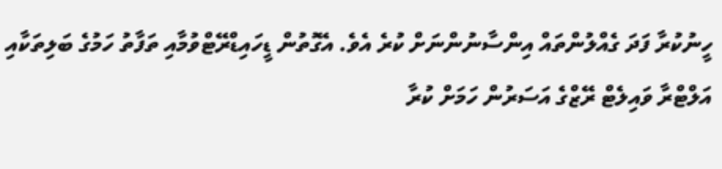ހީނުކުރާ ފަދަ ގެއްލުންތައް އިންސާނުންނަށް ކުރެ އެވެ. އެގޮތުން ޑީހައިޑްރޭޓްވުމާއި ތަފާތު ހަމުގެ ބަލިތަކާއި އަލްޓްރާ ވައިލެޓް ރޭޒްގެ އަސަރުން ހަމަށް ކުރާ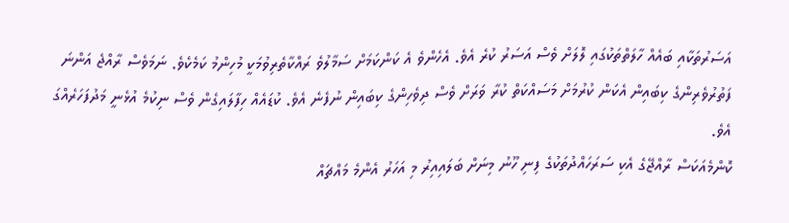އަސަރުތަކާއި ބައެއް ހާލަތްތަކުގައި ލޮލަށް ވެސް އަސަރު ކުރެ އެވެ. އެހެންވެ އެ ކަންކަމަށް ސަމާލުވެ ރައްކާތެރިވުމަކީ މުހިންމު ކަމެކެވެ. ނަމަވެސް ރާއްޖެ އަންނަ ފަތުރުވެރިންގެ ކިބައިން އެކަން ކުރުމަށް މަސައްކަތް ކުރާ ވަރަށް ވެސް ދިވެހިންގެ ކިބައިން ނުފެނެ އެވެ. ކުޑައެއް ހިފާލައިގެން ވެސް ނިކުމެ އުޅެނީ މަދުފަހަރެއްގަ އެވެ.
ކޮންމެއަކަސް ރާއްޖޭގެ އެކި ސަރަހައްދުތަކުގެ ފިނި ހޫނު މިނަށް ބަލައިއިރު މި އަހަރު އެންމެ މައްޗައް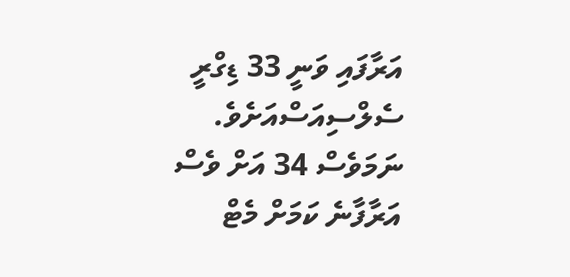އަރާފައި ވަނީ 33 ޑިގްރީ ސެލްސިއަސްއަށެވެ. ނަމަވެސް 34 އަށް ވެސް އަރާފާނެ ކަމަށް މެޓް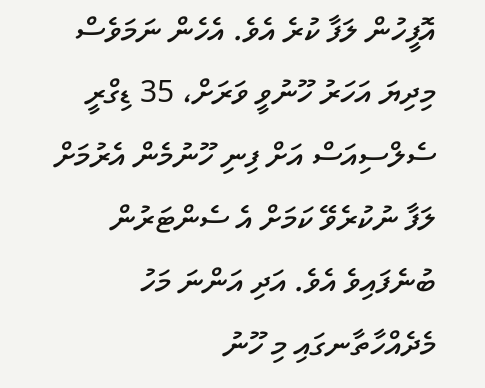އޮފީހުން ލަފާ ކުރެ އެވެ. އެހެން ނަމަވެސް މިދިޔަ އަހަރު ހޫނުވީ ވަރަށް، 35 ޑިގްރީ ސެލްސިއަސް އަށް ފިނި ހޫނުމެން އެރުމަށް ލަފާ ނުކުރެވޭ ކަމަށް އެ ސެންޓަރުން ބުނެފައިވެ އެވެ. އަދި އަންނަ މަހު މެދެއްހާތާނގައި މި ހޫނު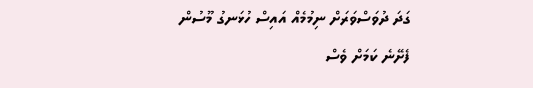ގަދަ ދުވަސްވަރަށް ނިމުމެއް އައިސް ހުޅަނގު މޫސުން ފެށޭނެ ކަމަށް ވެސް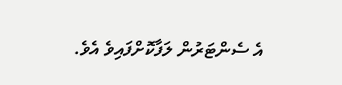އެ ސެންޓަރުން ލަފާކޮށްފައިވެ އެވެ.